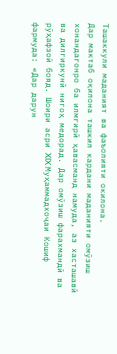Ташаккули маданият ва фаъолияти окилона.
Дар мактаб оқилона ташкил кардани маданияти омӯзиш хонандагонро ба илмгирӣ ҳавасманд намуда, аз хасташавӣ ва дилгиркунӣ нигоҳ медорад. Дар омӯзиш фарахмандӣ ва рӯҳафзоӣ бояд. Шоири асри XIX Муҳаммадхоҷаи Кошиф фармуда: «Дар дарун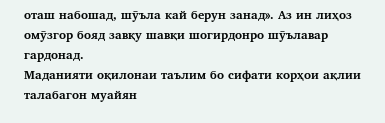оташ набошад, шӯъла кай берун занад». Аз ин лиҳоз омӯзгор бояд завқу шавқи шогирдонро шӯълавар гардонад.
Маданияти оқилонаи таълим бо сифати корҳои ақлии талабагон муайян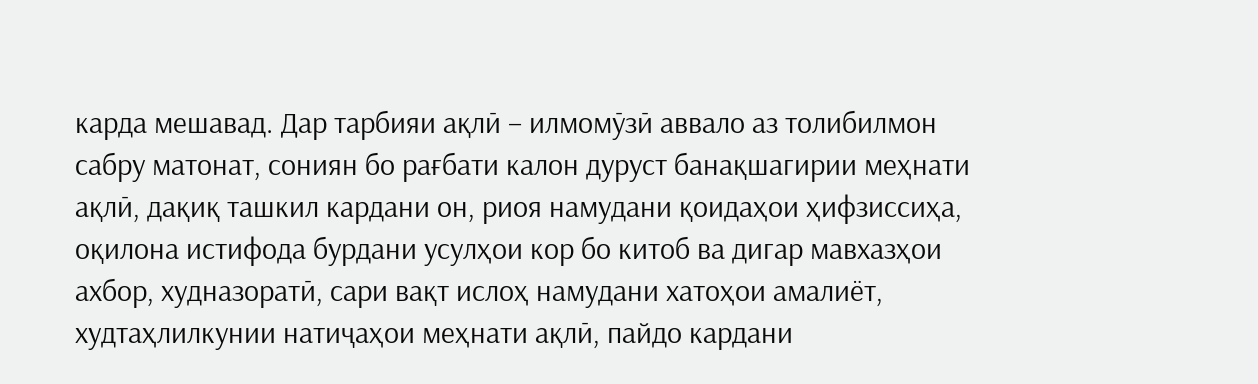карда мешавад. Дар тарбияи ақлӣ – илмомӯзӣ аввало аз толибилмон сабру матонат, сониян бо рағбати калон дуруст банақшагирии меҳнати ақлӣ, дақиқ ташкил кардани он, риоя намудани қоидаҳои ҳифзиссиҳа, оқилона истифода бурдани усулҳои кор бо китоб ва дигар мавхазҳои ахбор, худназоратӣ, сари вақт ислоҳ намудани хатоҳои амалиёт, худтаҳлилкунии натиҷаҳои меҳнати ақлӣ, пайдо кардани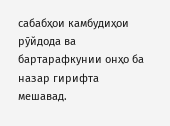сабабҳои камбудиҳои рӯйдода ва бартарафкунии онҳо ба назар гирифта мешавад.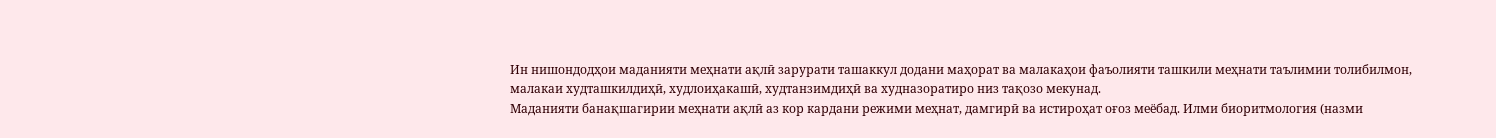Ин нишондодҳои маданияти меҳнати ақлӣ зарурати ташаккул додани маҳорат ва малакаҳои фаъолияти ташкили меҳнати таълимии толибилмон, малакаи худташкилдиҳӣ, худлоиҳакашӣ, худтанзимдиҳӣ ва худназоратиро низ тақозо мекунад.
Маданияти банақшагирии меҳнати ақлӣ аз кор кардани режими меҳнат, дамгирӣ ва истироҳат оғоз меёбад. Илми биоритмология (назми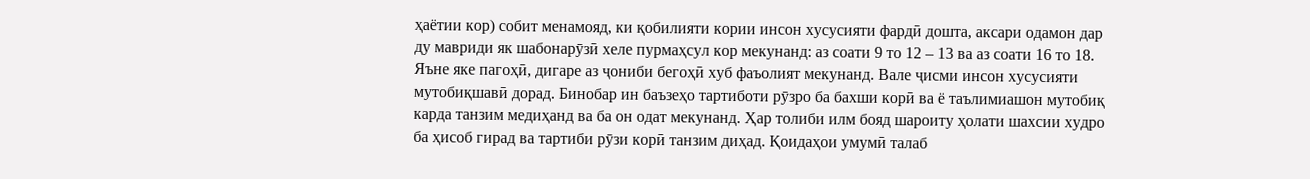ҳаётии кор) собит менамояд, ки қобилияти кории инсон хусусияти фардӣ дошта, аксари одамон дар ду мавриди як шабонарӯзӣ хеле пурмаҳсул кор мекунанд: аз соати 9 то 12 – 13 ва аз соати 16 то 18. Яъне яке пагоҳӣ, дигаре аз ҷониби бегоҳӣ хуб фаъолият мекунанд. Вале ҷисми инсон хусусияти мутобиқшавӣ дорад. Бинобар ин баъзеҳо тартиботи рӯзро ба бахши корӣ ва ё таълимиашон мутобиқ карда танзим медиҳанд ва ба он одат мекунанд. Ҳар толиби илм бояд шароиту ҳолати шахсии худро ба ҳисоб гирад ва тартиби рӯзи корӣ танзим диҳад. Қоидаҳои умумӣ талаб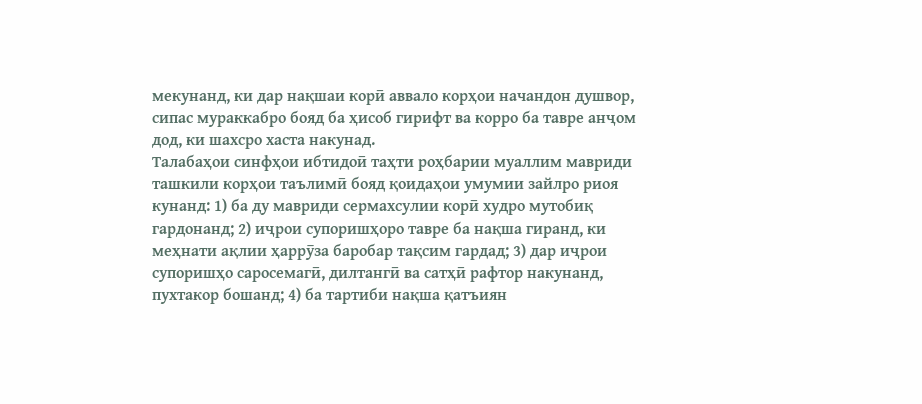мекунанд, ки дар нақшаи корӣ аввало корҳои начандон душвор, сипас мураккабро бояд ба ҳисоб гирифт ва корро ба тавре анҷом дод, ки шахсро хаста накунад.
Талабаҳои синфҳои ибтидоӣ таҳти роҳбарии муаллим мавриди ташкили корҳои таълимӣ бояд қоидаҳои умумии зайлро риоя кунанд: 1) ба ду мавриди сермахсулии корӣ худро мутобиқ гардонанд; 2) иҷрои супоришҳоро тавре ба нақша гиранд, ки меҳнати ақлии ҳаррӯза баробар тақсим гардад; 3) дар иҷрои супоришҳо саросемагӣ, дилтангӣ ва сатҳӣ рафтор накунанд, пухтакор бошанд; 4) ба тартиби нақша қатъиян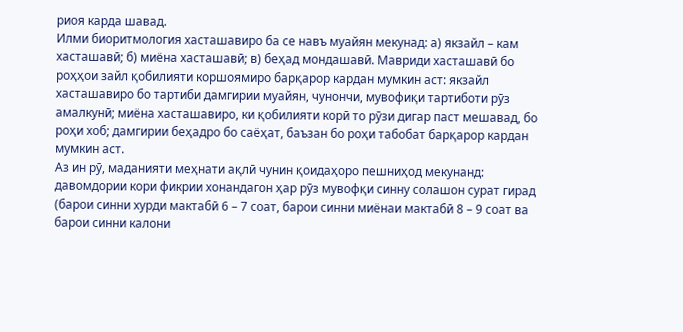риоя карда шавад.
Илми биоритмология хасташавиро ба се навъ муайян мекунад: а) якзайл – кам хасташавӣ; б) миёна хасташавӣ; в) беҳад мондашавӣ. Мавриди хасташавӣ бо роҳҳои зайл қобилияти коршоямиро барқарор кардан мумкин аст: якзайл хасташавиро бо тартиби дамгирии муайян, чунончи, мувофиқи тартиботи рӯз амалкунӣ; миёна хасташавиро, ки қобилияти корӣ то рӯзи дигар паст мешавад, бо роҳи хоб; дамгирии беҳадро бо саёҳат, баъзан бо роҳи табобат барқарор кардан мумкин аст.
Аз ин рӯ, маданияти меҳнати ақлӣ чунин қоидаҳоро пешниҳод мекунанд: давомдории кори фикрии хонандагон ҳар рӯз мувофқи синну солашон сурат гирад (барои синни хурди мактабӣ 6 – 7 соат, барои синни миёнаи мактабӣ 8 – 9 соат ва барои синни калони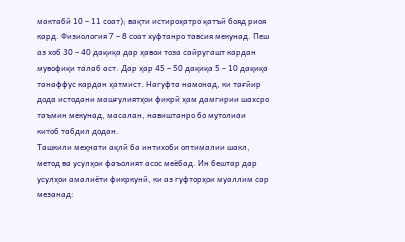мактабӣ 10 – 11 соат); вақти истироҳатро қатъӣ бояд риоя кард. Физиология 7 – 8 соат хуфтанро тавсия мекунад. Пеш аз хоб 30 – 40 дақиқа дар ҳавои тоза сайругашт кардан мувофиқи талаб аст. Дар ҳар 45 – 50 дақиқа 5 – 10 дақиқа танаффус кардан ҳатмист. Нагуфта намонад, ки тағйир дода истодани машғулиятҳои фикрӣ ҳам дамгирии шахсро таъмин мекунад, масалан, навиштанро бо мутолиаи китоб табдил додан.
Ташкили меҳнати ақлӣ ба интихоби оптималии шакл, метод ва усулҳои фаъолият асос меёбад. Ин бештар дар усулҳои амалиёти фикркунӣ, ки аз гуфторҳои муаллим сар мезанад: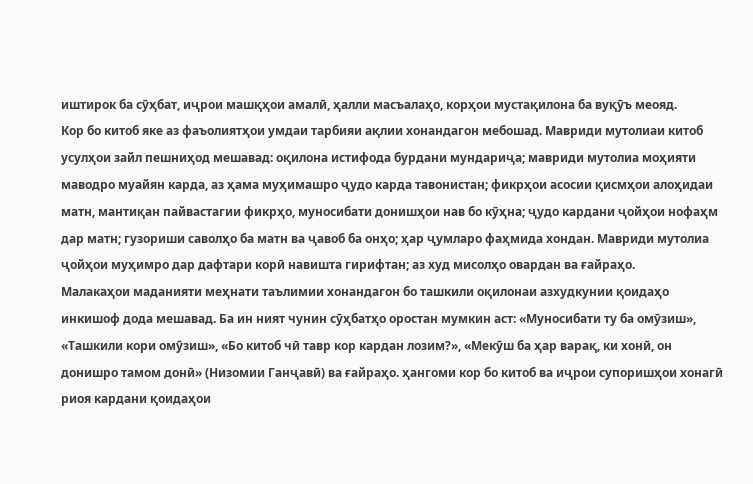иштирок ба сӯҳбат, иҷрои машқҳои амалӣ, ҳалли масъалаҳо, корҳои мустақилона ба вуқӯъ меояд.
Кор бо китоб яке аз фаъолиятҳои умдаи тарбияи ақлии хонандагон мебошад. Мавриди мутолиаи китоб усулҳои зайл пешниҳод мешавад: оқилона истифода бурдани мундариҷа; мавриди мутолиа моҳияти маводро муайян карда, аз ҳама муҳимашро ҷудо карда тавонистан; фикрҳои асосии қисмҳои алоҳидаи матн, мантиқан пайвастагии фикрҳо, муносибати донишҳои нав бо кӯҳна; ҷудо кардани ҷойҳои нофаҳм дар матн; гузориши саволҳо ба матн ва ҷавоб ба онҳо; ҳар ҷумларо фаҳмида хондан. Мавриди мутолиа ҷойҳои муҳимро дар дафтари корӣ навишта гирифтан; аз худ мисолҳо овардан ва ғайраҳо.
Малакаҳои маданияти меҳнати таълимии хонандагон бо ташкили оқилонаи азхудкунии қоидаҳо инкишоф дода мешавад. Ба ин ният чунин сӯҳбатҳо оростан мумкин аст: «Муносибати ту ба омӯзиш», «Ташкили кори омӯзиш», «Бо китоб чӣ тавр кор кардан лозим?», «Мекӯш ба ҳар варақ, ки хонӣ, он донишро тамом донӣ» (Низомии Ганҷавӣ) ва ғайраҳо. ҳангоми кор бо китоб ва иҷрои супоришҳои хонагӣ риоя кардани қоидаҳои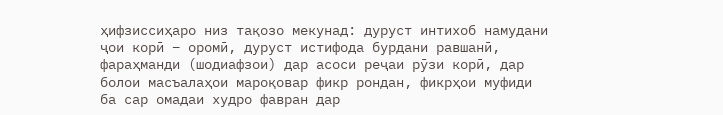ҳифзиссиҳаро низ тақозо мекунад: дуруст интихоб намудани ҷои корӣ – оромӣ, дуруст истифода бурдани равшанӣ, фараҳманди (шодиафзои) дар асоси реҷаи рӯзи корӣ, дар болои масъалаҳои мароқовар фикр рондан, фикрҳои муфиди ба сар омадаи худро фавран дар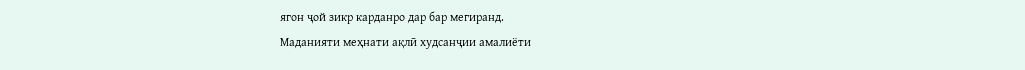ягон ҷой зикр карданро дар бар мегиранд.
Маданияти меҳнати ақлӣ худсанҷии амалиёти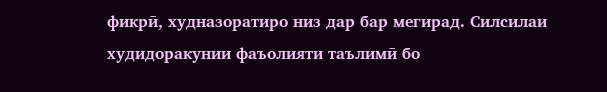фикрӣ, худназоратиро низ дар бар мегирад. Силсилаи худидоракунии фаъолияти таълимӣ бо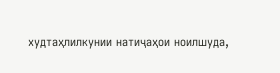худтаҳлилкунии натиҷаҳои ноилшуда,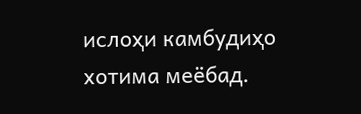ислоҳи камбудиҳо хотима меёбад.